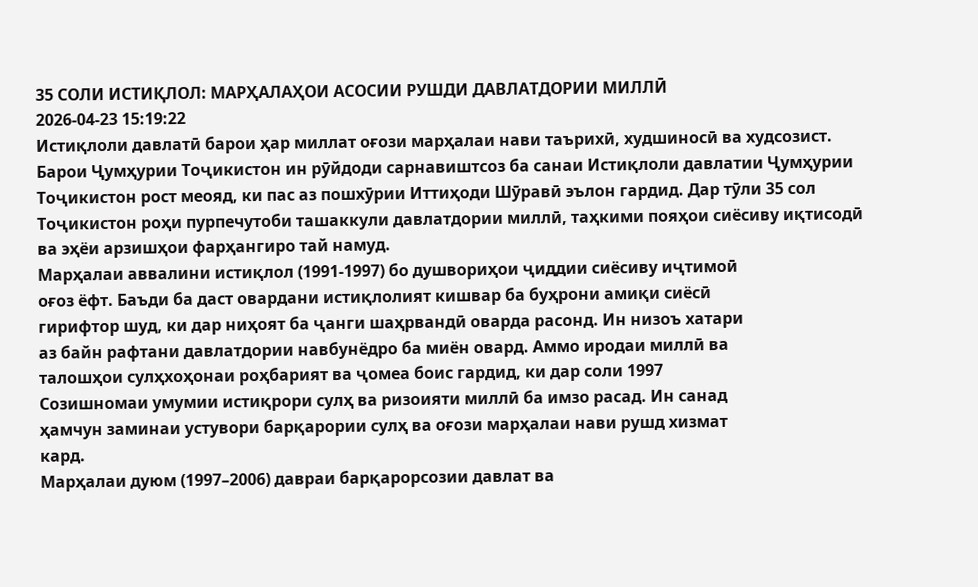35 СОЛИ ИСТИҚЛОЛ: МАРҲАЛАҲОИ АСОСИИ РУШДИ ДАВЛАТДОРИИ МИЛЛӢ
2026-04-23 15:19:22
Истиқлоли давлатӣ барои ҳар миллат оғози марҳалаи нави таърихӣ, худшиносӣ ва худсозист. Барои Ҷумҳурии Тоҷикистон ин рӯйдоди сарнавиштсоз ба санаи Истиқлоли давлатии Ҷумҳурии Тоҷикистон рост меояд, ки пас аз пошхӯрии Иттиҳоди Шӯравӣ эълон гардид. Дар тӯли 35 сол Тоҷикистон роҳи пурпечутоби ташаккули давлатдории миллӣ, таҳкими пояҳои сиёсиву иқтисодӣ ва эҳёи арзишҳои фарҳангиро тай намуд.
Марҳалаи аввалини истиқлол (1991-1997) бо душвориҳои ҷиддии сиёсиву иҷтимоӣ
оғоз ёфт. Баъди ба даст овардани истиқлолият кишвар ба буҳрони амиқи сиёсӣ
гирифтор шуд, ки дар ниҳоят ба ҷанги шаҳрвандӣ оварда расонд. Ин низоъ хатари
аз байн рафтани давлатдории навбунёдро ба миён овард. Аммо иродаи миллӣ ва
талошҳои сулҳхоҳонаи роҳбарият ва ҷомеа боис гардид, ки дар соли 1997
Созишномаи умумии истиқрори сулҳ ва ризоияти миллӣ ба имзо расад. Ин санад
ҳамчун заминаи устувори барқарории сулҳ ва оғози марҳалаи нави рушд хизмат
кард.
Марҳалаи дуюм (1997–2006) давраи барқарорсозии давлат ва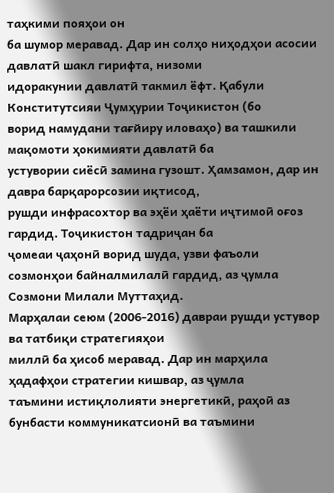таҳкими пояҳои он
ба шумор меравад. Дар ин солҳо ниҳодҳои асосии давлатӣ шакл гирифта, низоми
идоракунии давлатӣ такмил ёфт. Қабули Конститутсияи Ҷумҳурии Тоҷикистон (бо
ворид намудани тағйиру иловаҳо) ва ташкили мақомоти ҳокимияти давлатӣ ба
устувории сиёсӣ замина гузошт. Ҳамзамон, дар ин давра барқарорсозии иқтисод,
рушди инфрасохтор ва эҳёи ҳаёти иҷтимоӣ оғоз гардид. Тоҷикистон тадриҷан ба
ҷомеаи ҷаҳонӣ ворид шуда, узви фаъоли созмонҳои байналмилалӣ гардид, аз ҷумла
Созмони Милали Муттаҳид.
Марҳалаи сеюм (2006-2016) давраи рушди устувор ва татбиқи стратегияҳои
миллӣ ба ҳисоб меравад. Дар ин марҳила ҳадафҳои стратегии кишвар, аз ҷумла
таъмини истиқлолияти энергетикӣ, раҳоӣ аз бунбасти коммуникатсионӣ ва таъмини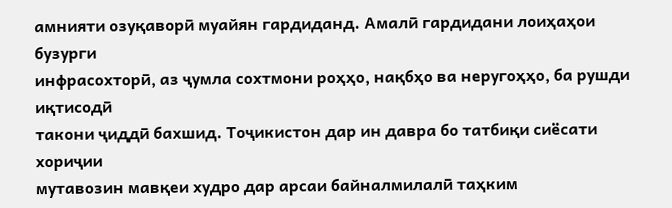амнияти озуқаворӣ муайян гардиданд. Амалӣ гардидани лоиҳаҳои бузурги
инфрасохторӣ, аз ҷумла сохтмони роҳҳо, нақбҳо ва неругоҳҳо, ба рушди иқтисодӣ
такони ҷиддӣ бахшид. Тоҷикистон дар ин давра бо татбиқи сиёсати хориҷии
мутавозин мавқеи худро дар арсаи байналмилалӣ таҳким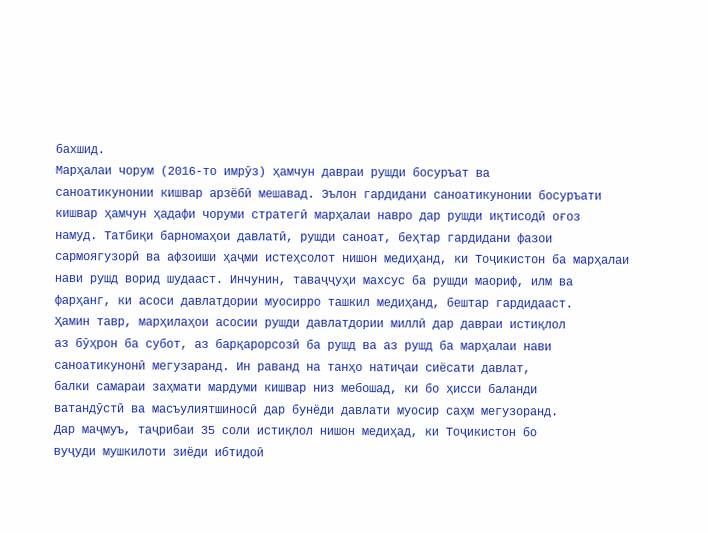бахшид.
Марҳалаи чорум (2016-то имрӯз) ҳамчун давраи рушди босуръат ва
саноатикунонии кишвар арзёбӣ мешавад. Эълон гардидани саноатикунонии босуръати
кишвар ҳамчун ҳадафи чоруми стратегӣ марҳалаи навро дар рушди иқтисодӣ оғоз
намуд. Татбиқи барномаҳои давлатӣ, рушди саноат, беҳтар гардидани фазои
сармоягузорӣ ва афзоиши ҳаҷми истеҳсолот нишон медиҳанд, ки Тоҷикистон ба марҳалаи
нави рушд ворид шудааст. Инчунин, таваҷҷуҳи махсус ба рушди маориф, илм ва
фарҳанг, ки асоси давлатдории муосирро ташкил медиҳанд, бештар гардидааст.
Ҳамин тавр, марҳилаҳои асосии рушди давлатдории миллӣ дар давраи истиқлол
аз бӯҳрон ба субот, аз барқарорсозӣ ба рушд ва аз рушд ба марҳалаи нави
саноатикунонӣ мегузаранд. Ин раванд на танҳо натиҷаи сиёсати давлат,
балки самараи заҳмати мардуми кишвар низ мебошад, ки бо ҳисси баланди
ватандӯстӣ ва масъулиятшиносӣ дар бунёди давлати муосир саҳм мегузоранд.
Дар маҷмуъ, таҷрибаи 35 соли истиқлол нишон медиҳад, ки Тоҷикистон бо
вуҷуди мушкилоти зиёди ибтидоӣ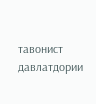тавонист давлатдории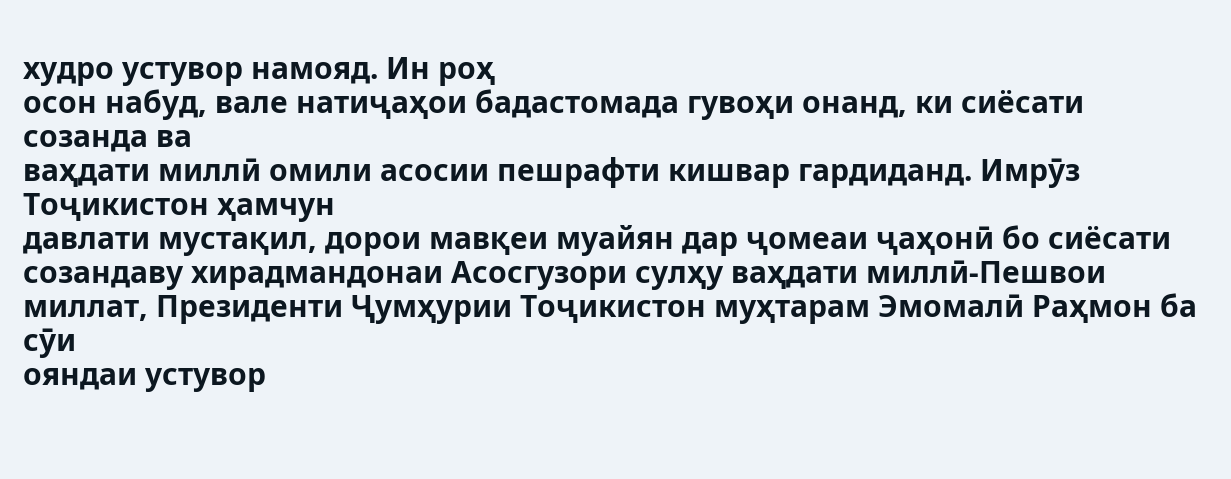худро устувор намояд. Ин роҳ
осон набуд, вале натиҷаҳои бадастомада гувоҳи онанд, ки сиёсати созанда ва
ваҳдати миллӣ омили асосии пешрафти кишвар гардиданд. Имрӯз Тоҷикистон ҳамчун
давлати мустақил, дорои мавқеи муайян дар ҷомеаи ҷаҳонӣ бо сиёсати созандаву хирадмандонаи Асосгузори сулҳу ваҳдати миллӣ-Пешвои
миллат, Президенти Ҷумҳурии Тоҷикистон муҳтарам Эмомалӣ Раҳмон ба сӯи
ояндаи устувор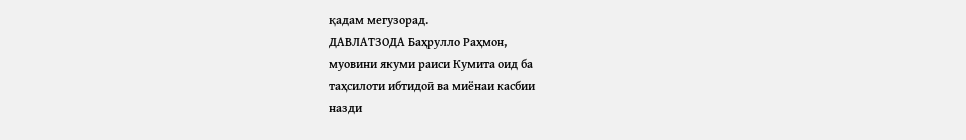қадам мегузорад.
ДАВЛАТЗОДА Баҳрулло Раҳмон,
муовини якуми раиси Кумита оид ба
таҳсилоти ибтидоӣ ва миёнаи касбии
назди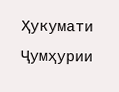Ҳукумати Ҷумҳурии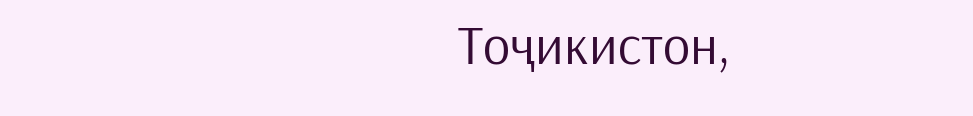Тоҷикистон,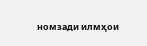номзади илмҳои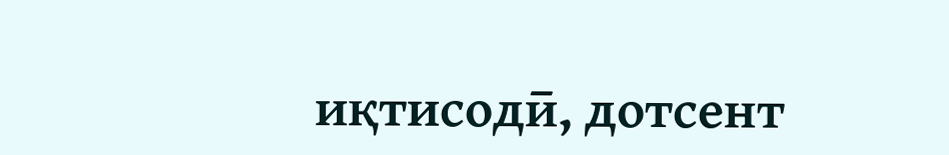иқтисодӣ, дотсент